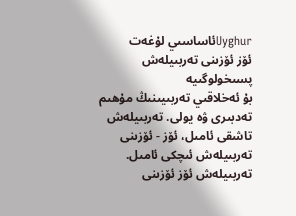Uyghurئاساسىي لۇغەت
ئۆز ئۆزىنى تەربىيلەش
پسىخولوگىيە
بۇ ئەخلاقىي تەربىيىنىڭ مۇھىم تەدبىرى ۋە يولى. تەربىيلەش تاشقى ئامىل، ئۆز - ئۆزىنى تەربىيلەش ئىچكى ئامىل. تەربىيلەش ئۆز ئۆزىنى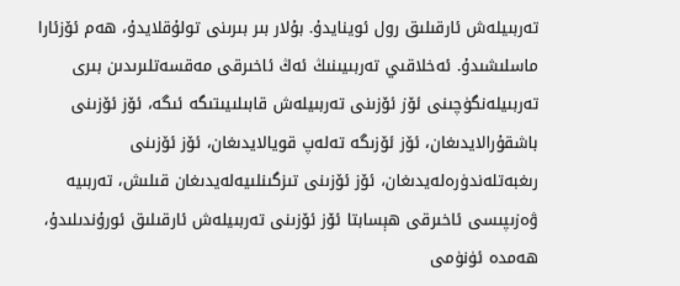تەربىيلەش ئارقىلىق رول ئوينايدۇ. بۇلار بىر بىرىنى تولۇقلايدۇ، ھەم ئۆزئارا ماسلىشىدۇ. ئەخلاقىي تەربىيىنىڭ ئەڭ ئاخىرقى مەقسەتلىرىدىن بىرى تەربىيلەنگۈچىنى ئۆز ئۆزىنى تەربىيلەش قابىلىيىتىگە ئىگە، ئۆز ئۆزىنى باشقۇرالايدىغان، ئۆز ئۆزىگە تەلەپ قويالايدىغان، ئۆز ئۆزىنى رىغبەتلەندۈرەلەيدىغان، ئۆز ئۆزىنى تىزگىنلىيەلەيدىغان قىلىش، تەربىيە ۋەزىپىسى ئاخىرقى ھېسابتا ئۆز ئۆزىنى تەربىيلەش ئارقىلىق ئورۇندىلىدۇ، ھەمدە ئۈنۈمى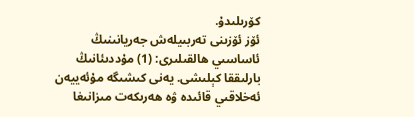كۆرىلىدۇ.
ئۆز ئۆزىنى تەربىيلەش جەريانىنىڭ ئاساسىي ھالقىلىرى: (1) مۇددىئانىڭ بارلىققا كېلىشى. يەنى كىشىگە مۇئەييەن ئەخلاقىي قائىدە ۋە ھەرىكەت مىزانىغا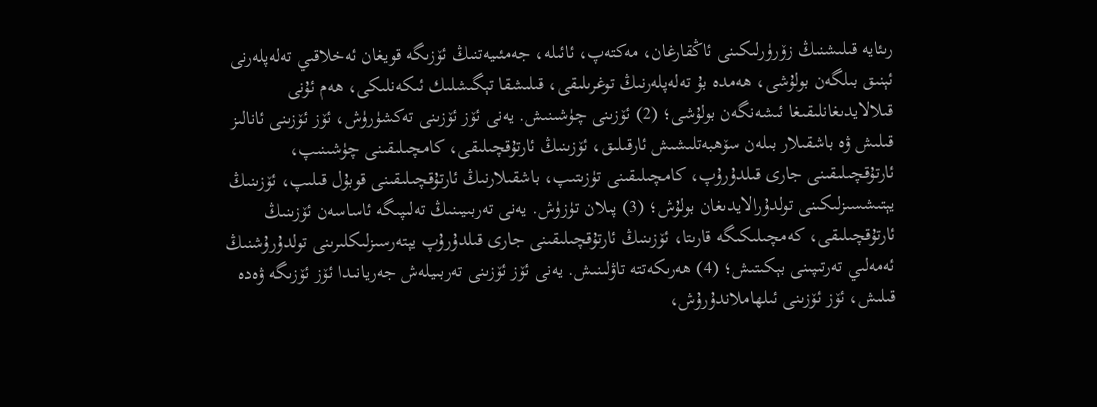رىئايە قىلىشنىڭ زۆرۈرلىكىنى ئاڭقارغان، مەكتەپ، ئائىلە، جەمئىيەتنىڭ ئۆزىگە قويغان ئەخلاقىي تەلەپلەرنى ئېنىق بىلگەن بولۇشى، ھەمدە بۇ تەلەپلەرنىڭ توغرىلىقى، قىلىشقا تېگىشلىك ئىكەنلىكى، ھەم ئۇنى قىلالايدىغانلىقىغا ئىشەنگەن بولۇشى؛ (2) ئۆزىنى چۈشىنىش. يەنى ئۆز ئۆزىنى تەكشۈرۈش، ئۆز ئۆزىنى ئانالىز قىلىش ۋە باشقىلار بىلەن سۆھبەتلىشىش ئارقىلىق، ئۆزىنىڭ ئارتۇقچىلىقى، كامچىلىقىنى چۈشىنىپ، ئارتۇقچىلىقىنى جارى قىلدۇرۇپ، كامچىلىقىنى تۈزىتىپ، باشقىلارنىڭ ئارتۇقچىلىقىنى قوبۇل قىلىپ، ئۆزىنىڭ يېتىشسىزلىكىنى تولدۇرالايدىغان بولۇش؛ (3) پىلان تۈزۈش. يەنى تەربىيىنىڭ تەلىپىگە ئاساسەن ئۆزىنىڭ ئارتۇقچىلىقى، كەمچىلىكىگە قارىتا، ئۆزىنىڭ ئارتۇقچىلىقىنى جارى قىلدۇرۇپ يېتەرسىزلىكلىرىنى تولدۇرۇشنىڭ ئەمەلىي تەرتىپىنى بېكىتىش؛ (4) ھەرىكەتتە تاۋلىنىش. يەنى ئۆز ئۆزىنى تەربىيلەش جەريانىدا ئۆز ئۆزىگە ۋەدە قىلىش، ئۆز ئۆزىنى ئىلھاملاندۇرۇش،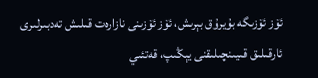ئۆز ئۆزىگە بۇيرۇق بېرىش، ئۆز ئۆزىنى نازارەت قىلىش تەدبىرلىرى ئارقىلىق قىيىنچىلىقنى يېڭىپ، قەتئىي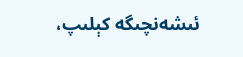ئىشەنچىگە كېلىپ،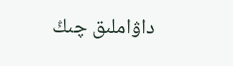داۋاملىق چىڭ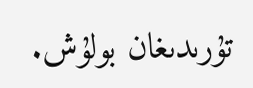تۇرىدىغان بولۇش.